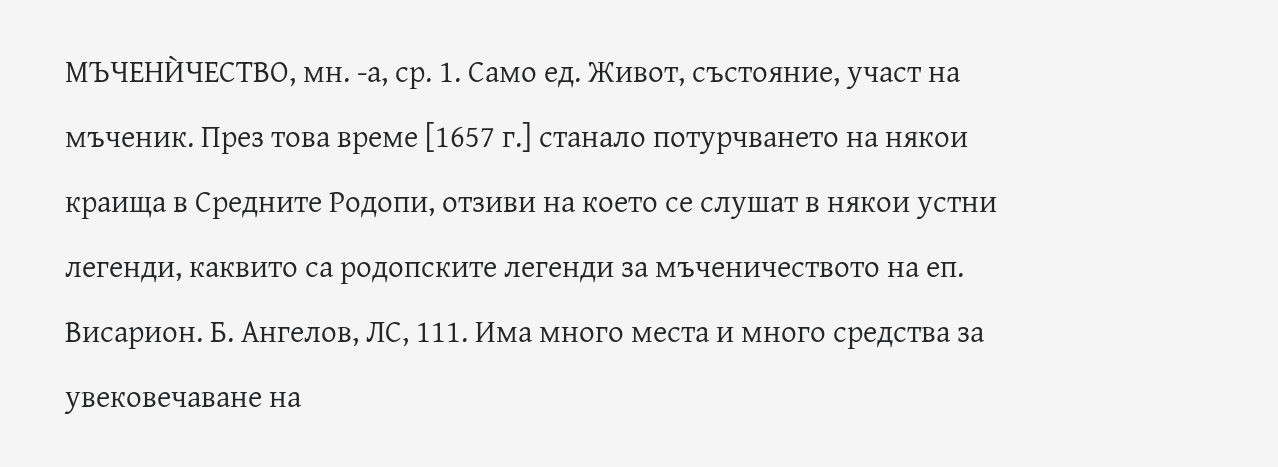МЪЧЕНЍЧЕСТВО, мн. -а, ср. 1. Само ед. Живот, състояние, участ на мъченик. През това време [1657 г.] станало потурчването на някои краища в Средните Родопи, отзиви на което се слушат в някои устни легенди, каквито са родопските легенди за мъченичеството на еп. Висарион. Б. Ангелов, ЛС, 111. Има много места и много средства за увековечаване на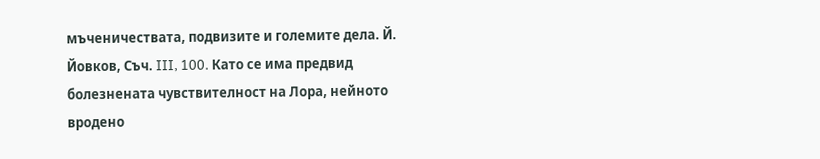мъченичествата, подвизите и големите дела. Й. Йовков, Съч. III, 100. Като се има предвид болезнената чувствителност на Лора, нейното вродено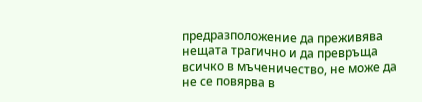предразположение да преживява нещата трагично и да превръща всичко в мъченичество, не може да не се повярва в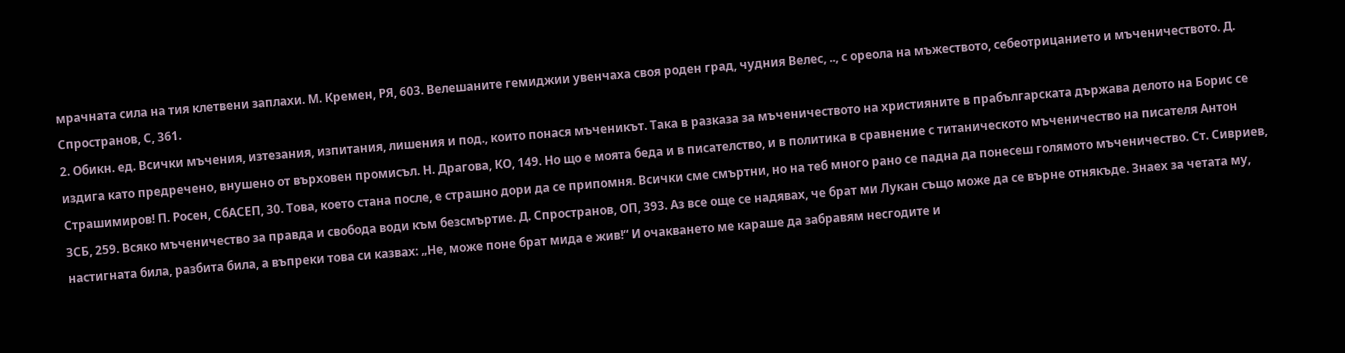мрачната сила на тия клетвени заплахи. М. Кремен, РЯ, 603. Велешаните гемиджии увенчаха своя роден град, чудния Велес, .., с ореола на мъжеството, себеотрицанието и мъченичеството. Д. Спространов, С, 361.
2. Обикн. ед. Всички мъчения, изтезания, изпитания, лишения и под., които понася мъченикът. Така в разказа за мъченичеството на християните в прабългарската държава делото на Борис се издига като предречено, внушено от върховен промисъл. Н. Драгова, КО, 149. Но що е моята беда и в писателство, и в политика в сравнение с титаническото мъченичество на писателя Антон Страшимиров! П. Росен, СбАСЕП, 30. Това, което стана после, е страшно дори да се припомня. Всички сме смъртни, но на теб много рано се падна да понесеш голямото мъченичество. Ст. Сивриев, ЗСБ, 259. Всяко мъченичество за правда и свобода води към безсмъртие. Д. Спространов, ОП, 393. Аз все още се надявах, че брат ми Лукан също може да се върне отнякъде. Знаех за четата му, настигната била, разбита била, а въпреки това си казвах: „Не, може поне брат мида е жив!“ И очакването ме караше да забравям несгодите и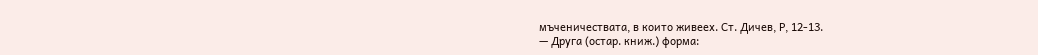мъченичествата, в които живеех. Ст. Дичев, Р, 12-13.
— Друга (остар. книж.) форма: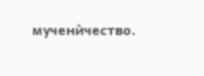мученѝчество.